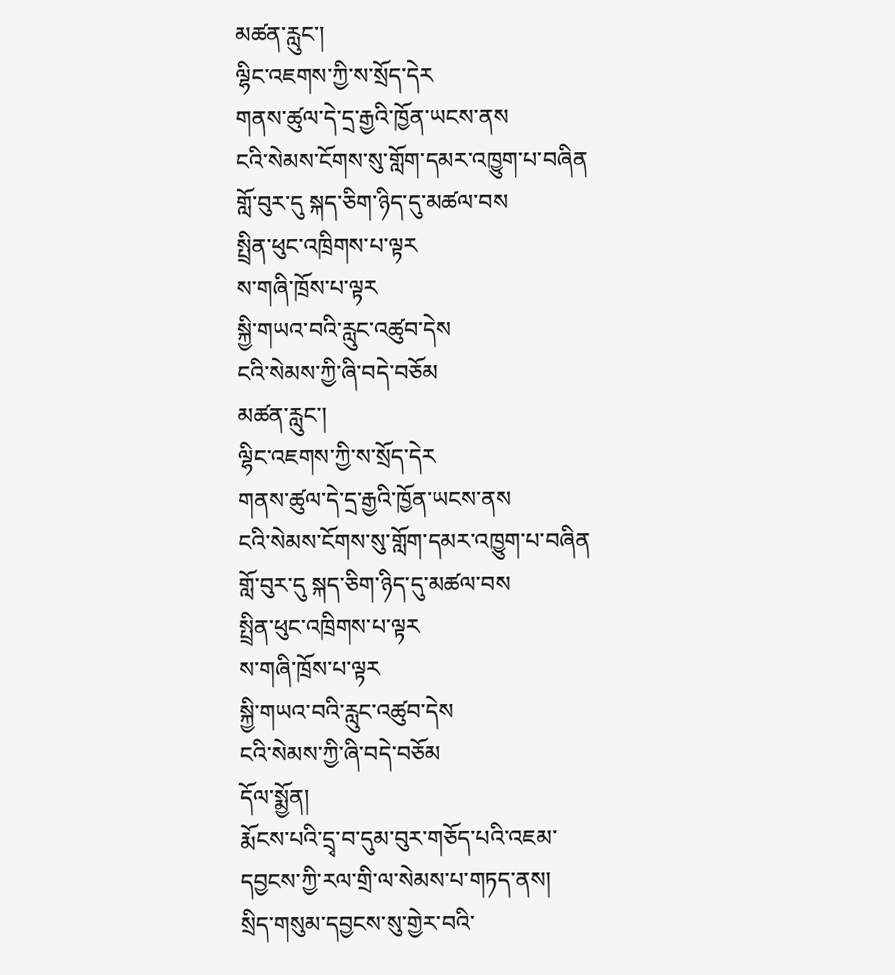མཚན་རླུང་།
ལྷིང་འཇགས་ཀྱི་ས་སྲོད་དེར
གནས་ཚུལ་དེ་དྲ་རྒྱའི་ཁྱོན་ཡངས་ནས
ངའི་སེམས་ངོགས་སུ་གློག་དམར་འཁྱུག་པ་བཞིན
གློ་བུར་དུ སྐད་ཅིག་ཉིད་དུ་མཚལ་བས
སྤྲིན་ཕུང་འཁྲིགས་པ་ལྟར
ས་གཞི་ཁྲོས་པ་ལྟར
སྐྱི་གཡའ་བའི་རླུང་འཚུབ་དེས
ངའི་སེམས་ཀྱི་ཞི་བདེ་བཅོམ
མཚན་རླུང་།
ལྷིང་འཇགས་ཀྱི་ས་སྲོད་དེར
གནས་ཚུལ་དེ་དྲ་རྒྱའི་ཁྱོན་ཡངས་ནས
ངའི་སེམས་ངོགས་སུ་གློག་དམར་འཁྱུག་པ་བཞིན
གློ་བུར་དུ སྐད་ཅིག་ཉིད་དུ་མཚལ་བས
སྤྲིན་ཕུང་འཁྲིགས་པ་ལྟར
ས་གཞི་ཁྲོས་པ་ལྟར
སྐྱི་གཡའ་བའི་རླུང་འཚུབ་དེས
ངའི་སེམས་ཀྱི་ཞི་བདེ་བཅོམ
དོལ་སྨྱོན།
རྨོངས་པའི་དྲྭ་བ་དུམ་བུར་གཅོད་པའི་འཇམ་དབྱངས་ཀྱི་རལ་གྲི་ལ་སེམས་པ་གཏད་ནས།
སྲིད་གསུམ་དབྱངས་སུ་གྱེར་བའི་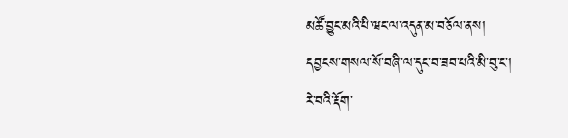མཚོ་བྱུང་མའི་པི་ཝང་ལ་འདུན་མ་བཅོལ་ནས།
དབྱངས་གསལ་སོ་བཞི་ལ་དུང་བ་ཟབ་པའི་མི་བུ་ང་།
རེ་བའི་རྡོག་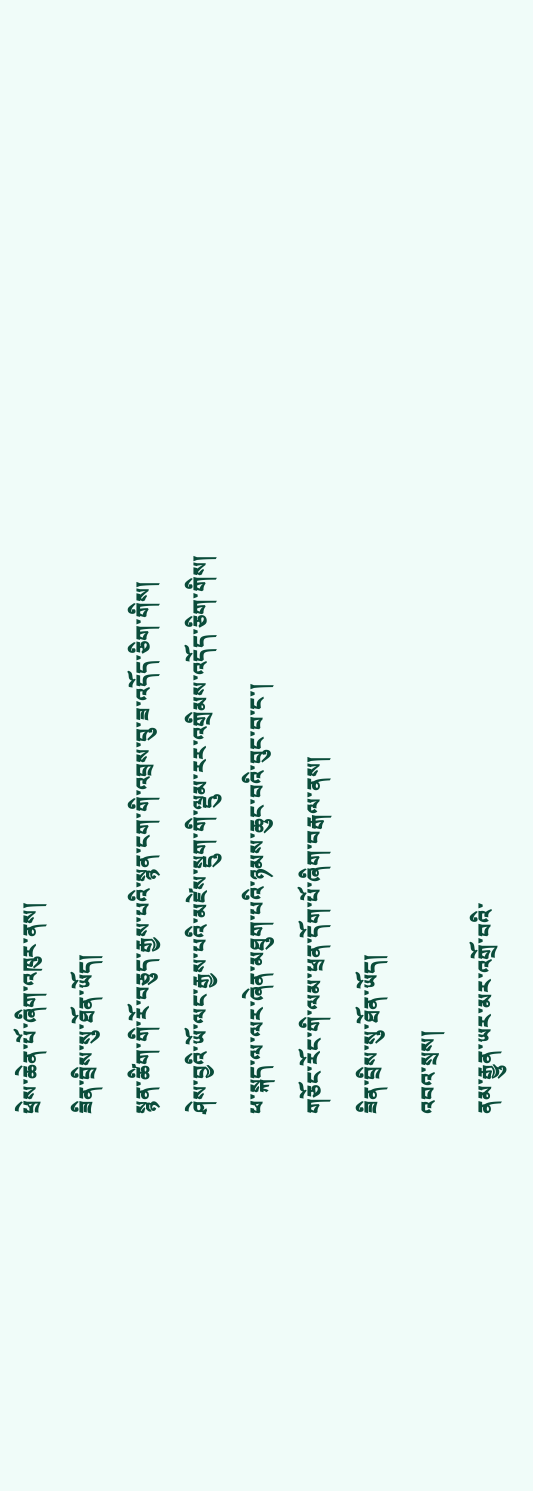ཕྲེས་ཆེན་པོ་ཞིག་འཁུར་ནས།
ཟིན་བྲིས་སུ་ཐོན་ཡོད།
སྙན་ཚིག་གི་རོ་བཅུད་རྒྱས་པའི་སྙན་ངག་གི་འབྲས་བུ་ཟ་འདོད་ཅིག་གིས།
ཤེས་བྱའི་ཡོ་ལང་རྒྱས་པའི་མཛེས་སྡུག་གི་ལྡུམ་རར་འགྲིམས་འདོད་ཅིག་གིས།
ཕ་སྐད་ལ་ལར་ཞེན་མཐུག་པའི་ཉམས་ཆུང་བའི་བུང་བ་ང་།
གཅོང་རོང་གི་ལམ་ཕྲན་དོག་པོ་ཞིག་བརྒལ་ནས།
ཟིན་བྲིས་སུ་ཐོན་ཡོད།
འབའ་སྲས།
ནམ་རྒྱུན་ཡར་མར་འགྲོ་བའི་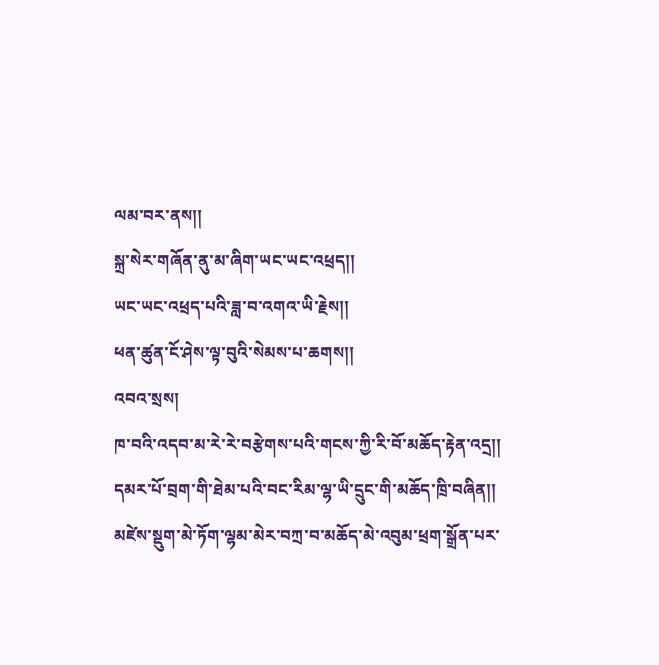ལམ་བར་ནས།།
སྐྲ་སེར་གཞོན་ནུ་མ་ཞིག་ཡང་ཡང་འཕྲད།།
ཡང་ཡང་འཕྲད་པའི་ཟླ་བ་འགའ་ཡི་རྗེས།།
ཕན་ཚུན་ངོ་ཤེས་ལྟ་བུའི་སེམས་པ་ཆགས།།
འབའ་སྲས།
ཁ་བའི་འདབ་མ་རེ་རེ་བརྩེགས་པའི་གངས་ཀྱི་རི་བོ་མཆོད་རྟེན་འདྲ།།
དམར་པོ་བྲག་གི་ཐེམ་པའི་བང་རིམ་ལྷ་ཡི་དྲུང་གི་མཆོད་ཁྲི་བཞིན།།
མཛེས་སྡུག་མེ་ཏོག་ལྷམ་མེར་བཀྲ་བ་མཆོད་མེ་འབུམ་ཕྲག་སྒྲོན་པར་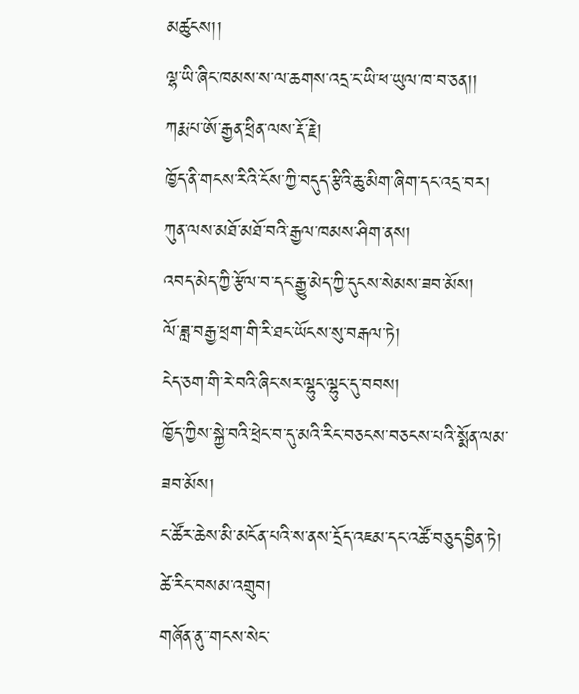མཚུངས།།
ལྷ་ཡི་ཞིང་ཁམས་ས་ལ་ཆགས་འདྲ་ང་ཡི་ཕ་ཡུལ་ཁ་བ་ཅན།།
ཀརྨ་པ་ཨོ་རྒྱན་ཕྲིན་ལས་རྡོ་རྗེ།
ཁྱོད་ནི་གངས་རིའི་ངོས་ཀྱི་བདུད་རྩིའི་ཆུ་མིག་ཞིག་དང་འདྲ་བར།
ཀུན་ལས་མཐོ་མཐོ་བའི་རྒྱལ་ཁམས་ཤིག་ནས།
འབད་མེད་ཀྱི་རྩོལ་བ་དང་རྒྱུ་མེད་ཀྱི་དུངས་སེམས་ཟབ་མོས།
ལོ་ཟླ་བརྒྱ་ཕྲག་གི་རི་ཐང་ཡོངས་སུ་བརྒལ་ཏེ།
ངེད་ཅག་གི་རེ་བའི་ཞིང་སར་ལྷུང་ལྷུང་དུ་བབས།
ཁྱོད་ཀྱིས་སྐྱེ་བའི་ཕྲེང་བ་དུ་མའི་རིང་བཅངས་བཅངས་པའི་སྨོན་ལམ་ཟབ་མོས།
ང་ཚོར་ཆེས་མི་མངོན་པའི་ས་ནས་དྲོད་འཇམ་དང་འཚོ་བཅུད་བྱིན་ཏེ།
ཚེ་རིང་བསམ་འགྲུབ།
གཞོན་ནུ་་གངས་སེང་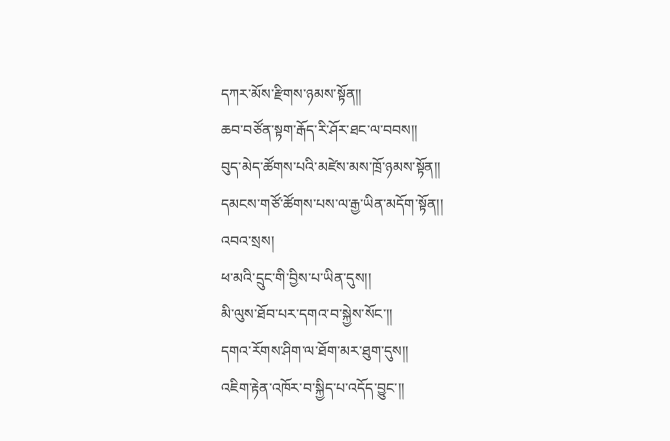དཀར་མོས་རྫིགས་ཉམས་སྟོན།།
ཆབ་བཙོན་སྟག་རྒོད་རི་ཤོར་ཐང་ལ་བབས།།
བུད་མེད་ཚོགས་པའི་མཛེས་མས་ཁྲོ་ཉམས་སྟོན།།
དམངས་གཙོ་ཚོགས་པས་ལ་རྒྱ་ཡིན་མདོག་སྟོན།།
འབའ་སྲས།
ཕ་མའི་དྲུང་གི་བྱིས་པ་ཡིན་དུས།།
མི་ལུས་ཐོབ་པར་དགའ་བ་སྐྱེས་སོང་།།
དགའ་རོགས་ཤིག་ལ་ཐོག་མར་ཐུག་དུས།།
འཇིག་རྟེན་འཁོར་བ་སྐྱིད་པ་འདོད་བྱུང་།།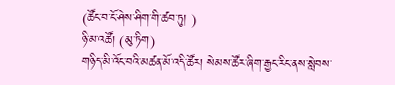(ཚོང་བ་ངོ་ཤེས་ཤིག་གི་ཚབ་ཏུ། )
ཉི་མ་འཚོ། (མུ་ཏིག)
གཉིད་མི་འོང་བའི་མཚན་མོ་འདི་ཚོར། སེམས་ཚོར་ཞིག་རྒྱང་རིང་ནས་སླེབས་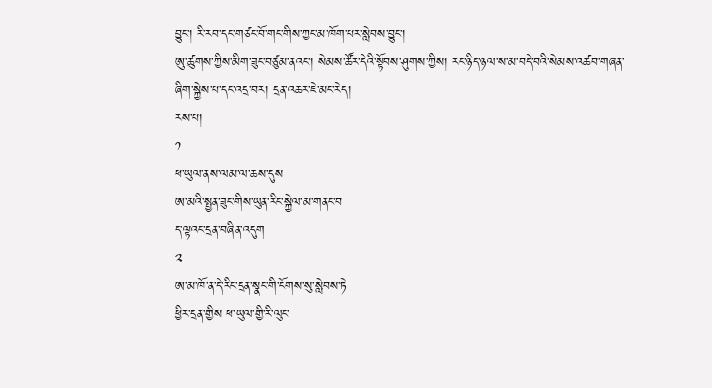བྱུང་། རི་རབ་དང་གཙང་བོ་གང་གིས་ཀྱང་མ་ཁོག་པར་སླེབས་བྱུང་།
ཨུ་ཚུགས་ཀྱིས་མིག་ཟུང་བཙུམ་ནའང་། སེམས་ཚོར་དེའི་སྟོབས་ཤུགས་ཀྱིས། རང་ཉིད་ཉལ་ས་མ་བདེ་བའི་སེམས་འཚབ་གཞན་ཞིག་སྐྱེས་པ་དང་འདྲ་བར། དྲན་འཆར་ཇེ་མང་རེད།
རས་པ།
༡
ཕ་ཡུལ་ནས་ལམ་ལ་ཆས་དུས
ཨ་མའི་སྤྱན་ཟུང་གིས་ཡུན་རིང་སྐྱེལ་མ་གནང་བ
ད་ལྟའང་དྲན་བཞིན་འདུག
༢
ཨ་མ་ཁོ་ན་དེ་རིང་དྲན་སྣང་གི་ངོགས་སུ་སླེབས་ཏེ
ཕྱིར་དྲན་གྱིས ཕ་ཡུལ་གྱི་རི་ལུང་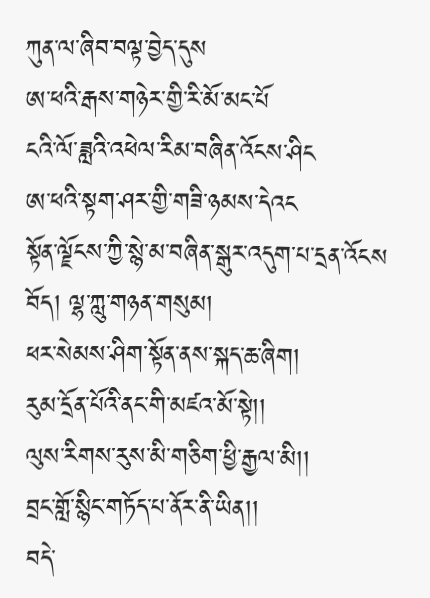ཀུན་ལ་ཞིབ་བལྟ་བྱེད་དུས
ཨ་ཕའི་རྒས་གཉེར་གྱི་རི་མོ་མང་པོ
ངའི་ལོ་ཟླའི་འཕེལ་རིམ་བཞིན་འོངས་ཤིང
ཨ་ཕའི་སྟག་ཤར་གྱི་གཟི་ཉམས་དེའང
སྟོན་ལྗོངས་ཀྱི་སྙེ་མ་བཞིན་སྒུར་འདུག་པ་དྲན་འོངས
བོད། ལྷ་ཀླུ་གཉན་གསུམ།
ཕར་སེམས་ཤིག་སྟོན་ནས་སྐད་ཆ་ཞིག།
རུམ་དྲོན་པོའི་ནང་གི་མཛའ་མོ་སྟེ།།
ལུས་རིགས་རུས་མི་གཅིག་ཕྱི་རྒྱལ་མི།།
བྲང་གློ་སྙིང་གཏོད་པ་ནོར་ནི་ཡིན།།
བདེ་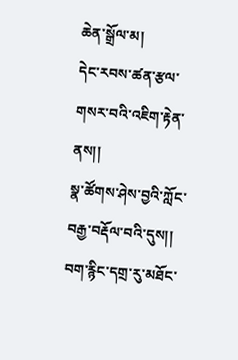ཆེན་སྒྲོལ་མ།
དེང་རབས་ཚན་རྩལ་གསར་བའི་འཇིག་རྟེན་ནས།།
སྣ་ཚོགས་ཤེས་བྱའི་ཀློང་བརྒྱ་བརྡོལ་བའི་དུས།།
བག་རྙིང་དགྲ་རུ་མཐོང་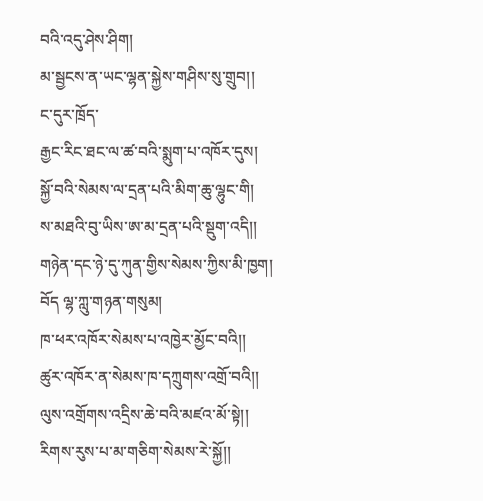བའི་འདུ་ཤེས་ཤིག།
མ་སྦྱངས་ན་ཡང་ལྷན་སྐྱེས་གཤིས་སུ་གྲུབ།།
ང་དུར་ཁྲོད་
རྒྱང་རིང་ཐང་ལ་ཚ་བའི་སྨུག་པ་འཁོར་དུས།
སྐྱོ་བའི་སེམས་ལ་དྲན་པའི་མིག་ཆུ་ལྷུང་གི།
ས་མཐའི་བུ་ཡིས་ཨ་མ་དྲན་པའི་སྡུག་འདི།།
གཉེན་དང་ཉེ་དུ་ཀུན་གྱིས་སེམས་ཀྱིས་མི་ཁྱག།
བོད ལྷ་ཀླུ་གཉན་གསུམ།
ཁ་ཕར་འཁོར་སེམས་པ་འཁྱེར་མྱོང་བའི།།
ཚུར་འཁོར་ན་སེམས་ཁ་དཀྲུགས་འགྲོ་བའི།།
ལུས་འགྲོགས་འདྲིས་ཆེ་བའི་མཛའ་མོ་སྟེ།།
རིགས་རུས་པ་མ་གཅིག་སེམས་རེ་སྐྱོ།།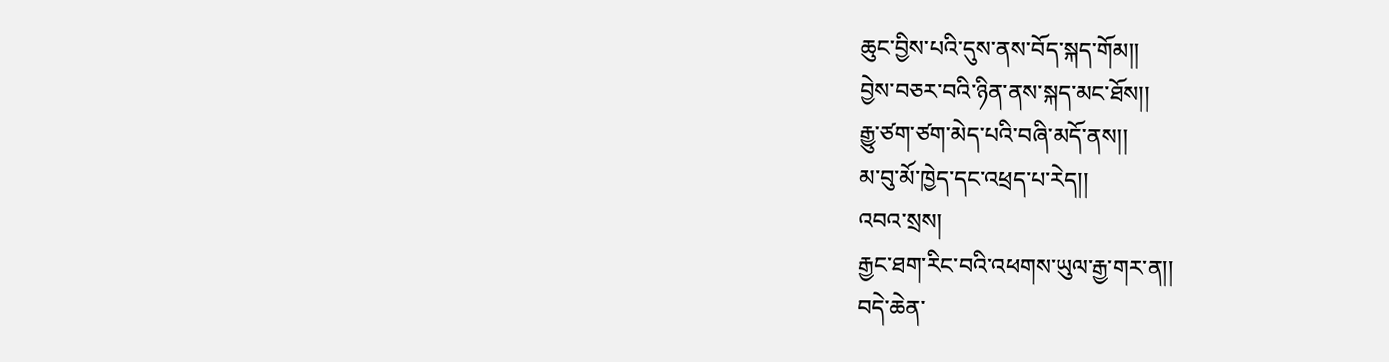ཆུང་བྱིས་པའི་དུས་ནས་བོད་སྐད་གོམ།།
བྱེས་བཅར་བའི་ཉིན་ནས་སྐད་མང་ཐོས།།
རྒྱུ་ཙག་ཙག་མེད་པའི་བཞི་མདོ་ནས།།
མ་བུ་མོ་ཁྱེད་དང་འཕྲད་པ་རེད།།
འབའ་སྲས།
རྒྱང་ཐག་རིང་བའི་འཕགས་ཡུལ་རྒྱ་གར་ན།།
བདེ་ཆེན་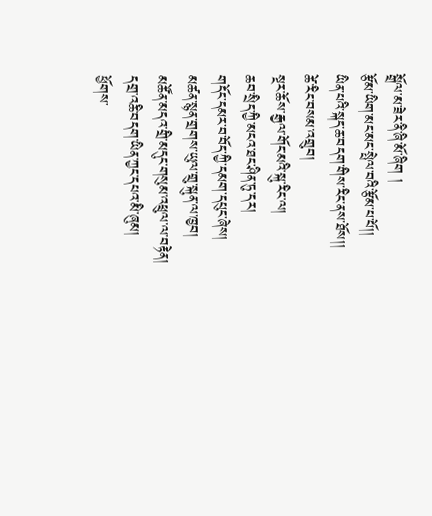སྒྲོལ་མ་ཟེར་ནི་ཞི་མོ་ཞིག །
རྩོམ་ཡིག་མང་མང་སྤེལ་བའི་རྩོམ་པ་པོ།།
ཡིན་པའི་སྐད་ཆ་བདག་གིས་རིང་ནས་ཐོས།།
ཚེ་རིང་བསམ་འགྲུབ།
སྔར་ཆོས་རྒྱལ་གོང་མའི་སྐུ་རིང་ལ།
ཆབ་སྲིད་ཀྱི་མངའ་ཐང་ཤིན་ཏུ་དར།
གདོང་དམར་བ་བོད་ཀྱི་དམག་དཔུང་ཞེས།
མཚན་སྙན་གྲགས་ཡུལ་གྲུ་སྐུན་ལ་ཁྱབ།
མཚོན་མདའ་གྲི་མདུང་གསུམ་འཕྲུལ་ལ་བརྟེན།
དགྲ་འཆི་བདག་ཡིན་ཀྱང་དཔའ་མི་ཞུམ།
ཕྱོགས་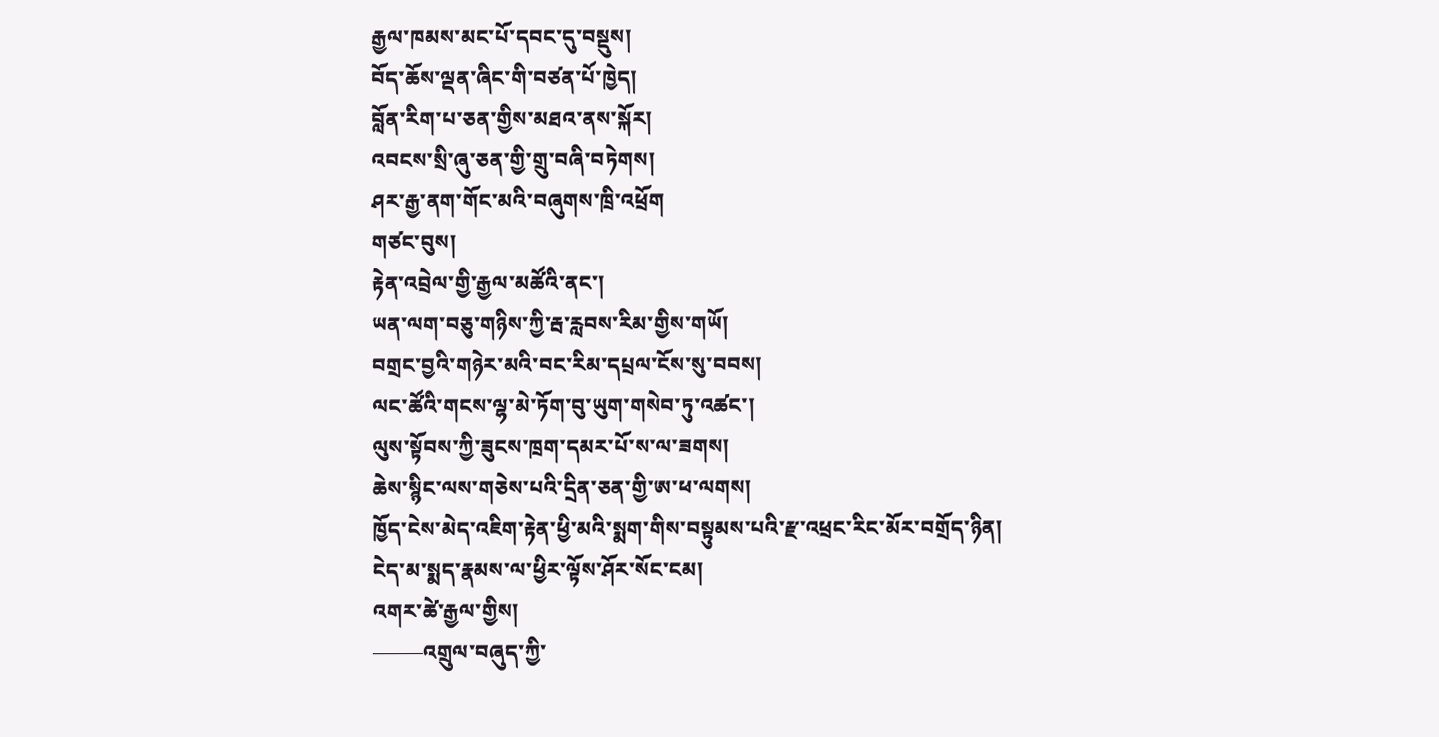རྒྱལ་ཁམས་མང་པོ་དབང་དུ་བསྡུས།
བོད་ཆོས་ལྡན་ཞིང་གི་བཙན་པོ་ཁྱེད།
བློན་རིག་པ་ཅན་གྱིས་མཐའ་ནས་སྐོར།
འབངས་སྲི་ཞུ་ཅན་གྱི་གྲུ་བཞི་བཏེགས།
ཤར་རྒྱ་ནག་གོང་མའི་བཞུགས་ཁྲི་འཕྲོག
གཙང་བུས།
རྟེན་འབྲེལ་གྱི་རྒྱལ་མཚོའི་ནང་།
ཡན་ལག་བཅུ་གཉིས་ཀྱི་རྦ་རླབས་རིམ་གྱིས་གཡོ།
བགྲང་བྱའི་གཉེར་མའི་བང་རིམ་དཔྲལ་ངོས་སུ་བབས།
ལང་ཚོའི་གངས་ལྷ་མེ་ཏོག་བུ་ཡུག་གསེབ་ཏུ་འཚང་།
ལུས་སྟོབས་ཀྱི་ཟུངས་ཁྲག་དམར་པོ་ས་ལ་ཟགས།
ཆེས་སྙིང་ལས་གཅེས་པའི་དྲིན་ཅན་གྱི་ཨ་ཕ་ལགས།
ཁྱོད་ངེས་མེད་འཇིག་རྟེན་ཕྱི་མའི་སྨག་གིས་བསྟུམས་པའི་རྫ་འཕྲང་རིང་མོར་བགྲོད་ཉིན།
ངེད་མ་སྨད་རྣམས་ལ་ཕྱིར་ལྟོས་ཤོར་སོང་ངམ།
འགར་ཚེ་རྒྱལ་གྱིས།
——–འགྲུལ་བཞུད་ཀྱི་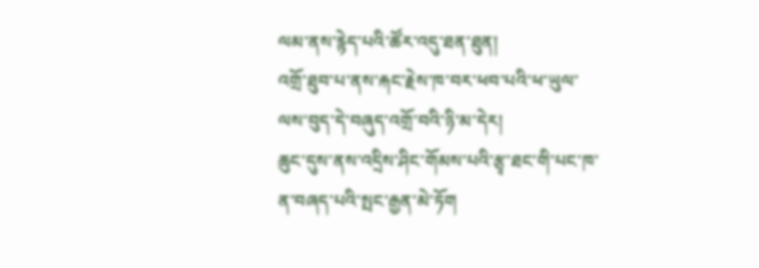ལམ་ནས་རྙེད་པའི་ཚོར་འདུ་ཐན་ཐུན།
འགྲོ་ཐུབ་པ་ནས་རྐང་རྗེས་ཁ་བར་ཕབ་པའི་ཕ་ཡུལ་ལས་བུད་དེ་བཞུད་འགྲོ་བའི་ཉི་མ་དེར།
ཆུང་དུས་ནས་འདྲིས་ཤིང་གོམས་པའི་རྩྭ་ཐང་གི་པང་ཁ་ན་བཞད་པའི་སྤང་རྒྱན་མེ་ཏོག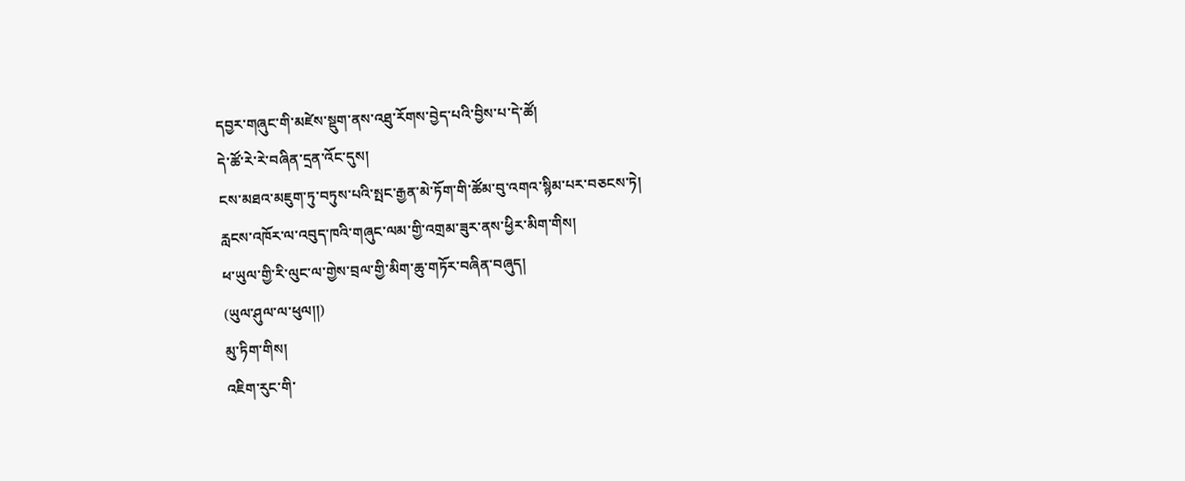དབྱར་གཞུང་གི་མཛེས་སྡུག་ནས་འཐུ་རོགས་བྱེད་པའི་བྱིས་པ་དེ་ཚོ།
དེ་ཚོ་རེ་རེ་བཞིན་དྲན་འོང་དུས།
ངས་མཐའ་མཇུག་ཏུ་བཏུས་པའི་སྤང་རྒྱན་མེ་ཏོག་གི་ཚོམ་བུ་འགའ་སྙིམ་པར་བཅངས་ཏེ།
རླངས་འཁོར་ལ་འབུད་ཁའི་གཞུང་ལམ་གྱི་འགྲམ་ཟུར་ནས་ཕྱིར་མིག་གིས།
ཕ་ཡུལ་གྱི་རི་ལུང་ལ་གྱེས་བྲལ་གྱི་མིག་ཆུ་གཏོར་བཞིན་བཞུད།
(ཡུལ་ཤུལ་ལ་ཕུལ།།)
མུ་ཏིག་གིས།
འཇིག་རུང་གི་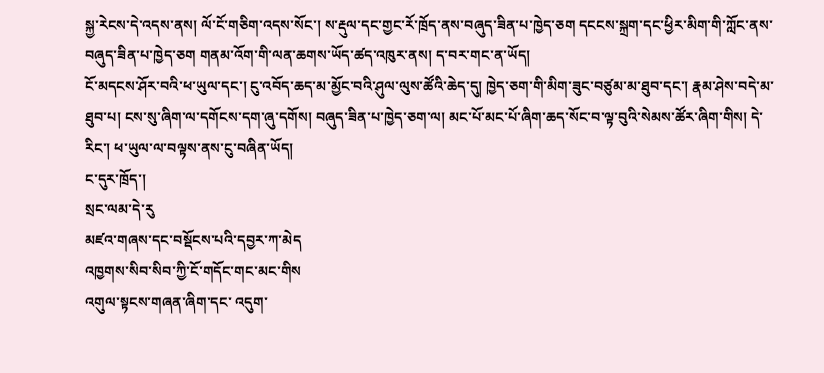སྐྱ་རེངས་དེ་འདས་ནས། ལོ་ངོ་གཅིག་འདས་སོང་། ས་རྡུལ་དང་གྱང་རོ་ཁྲོད་ནས་བཞུད་ཟིན་པ་ཁྱེད་ཅག དངངས་སྐྲག་དང་ཕྱིར་མིག་གི་ཀློང་ནས་བཞུད་ཟིན་པ་ཁྱེད་ཅག གནམ་འོག་གི་ལན་ཆགས་ཡོད་ཚད་འཁུར་ནས། ད་བར་གང་ན་ཡོད།
ངོ་མདངས་ཤོར་བའི་ཕ་ཡུལ་དང་། ངུ་འབོད་ཆད་མ་མྱོང་བའི་ཤུལ་ལུས་ཚོའི་ཆེད་དུ། ཁྱེད་ཅག་གི་མིག་ཟུང་བཙུམ་མ་ཐུབ་དང་། རྣམ་ཤེས་བདེ་མ་ཐུབ་པ། ངས་སུ་ཞིག་ལ་དགོངས་དག་ཞུ་དགོས། བཞུད་ཟིན་པ་ཁྱེད་ཅག་ལ། མང་པོ་མང་པོ་ཞིག་ཆད་སོང་བ་ལྟ་བུའི་སེམས་ཚོར་ཞིག་གིས། དེ་རིང་། ཕ་ཡུལ་ལ་བལྟས་ནས་ངུ་བཞིན་ཡོད།
ང་དུར་ཁྲོད་།
སྲང་ལམ་དེ་རུ
མཛའ་གཞས་དང་བསྡོངས་པའི་དབྱར་ཀ་མེད
འཁྱགས་སིབ་སིབ་ཀྱི་ངོ་གདོང་གང་མང་གིས
འགུལ་སྟངས་གཞན་ཞིག་དང་ འདུག་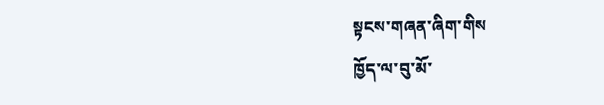སྟངས་གཞན་ཞིག་གིས
ཁྱོད་ལ་བུ་མོ་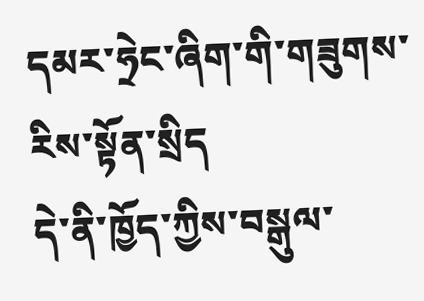དམར་ཧྲེང་ཞིག་གི་གཟུགས་རིས་སྟོན་སྲིད
དེ་ནི་ཁྱོད་ཀྱིས་བསྒུལ་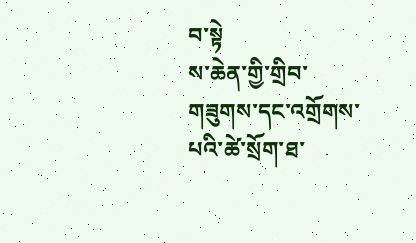བ་སྟེ
ས་ཆེན་གྱི་གྲིབ་གཟུགས་དང་འགྲོགས་པའི་ཚེ་སྲོག་ཐ་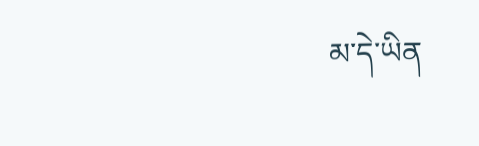མ་དེ་ཡིན